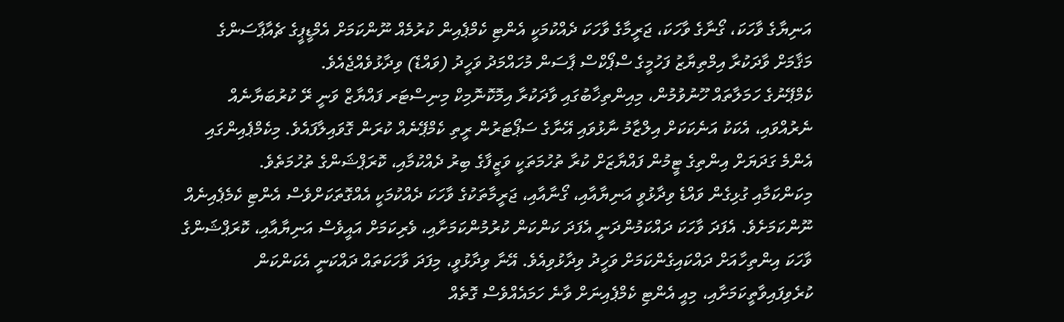އަނިޔާގެ ވާހަކަ، ގޯނާގެ ވާހަކަ، ޖަރީމާގެ ވާހަކަ ދެއްކުމަކީ އެންޓި ކެމްޕެއިން ކުރުމެއް ނޫންކަމަށް އެމްޑީޕީގެ ޗެއާޕާސަންގެ މަޤާމަށް ވާދަކުރާ އިމްތިޔާޒު ފަހުމީގެ ސްޕޯކްސް ޕާސަން މުހައްމަދު ވަހީދު (ވައްޑެ) ވިދާޅުވެއްޖެއެވެ.
ކެމްޕޭނުގެ ހަމަލާތައް ހޫނުވުމުން، މިއިންތިޚާބުގައި ވާދަކުރާ އިމޮކޮނޮމިކް މިނިސްޓަރ ފައްޔާޒް ވަނީ ރޭ ކުރުބަޔާނެއް ނެރުއްވައި، އެކަކު އަނެކަކަށް އިލްޒާމު ނާޅުވައި އޭނާގެ ސަޕޯޓަރުން ރީތި ކެމްޕޭނެއް ކުރަން ގޮވައިލާފައެވެ. މިކެމްޕެއިންގައި އެންމެ ގަދަޔަށް އިންތިގެ ޓީމުން ފައްޔާޒަށް ކުރާ ތުހުމަތަކީ ވަޒީފާގެ ބިރު ދެއްކުމާއި، ކޮރަޕްޝަންގެ ތުހުމަތެވެ.
މިކަންކަމާއި ގުޅިގެން ވައްޑެ ވިދާޅުވީ އަނިޔާއާއި، ގޯނާއާއި، ޖަރީމާތަކުގެ ވާހަކަ ދެއްކުމަކީ އެއްގޮތަކަށްވެސް އެންޓި ކެމެޕެއިނެއް ނޫންކަމަށެވެ. އެފަދަ ވާހަކަ ދައްކަމުންދަނީ އެފަދަ ކަންކަން ކުރުމުންކަމަށާއި، ވެރިކަމަށް އައީވެސް އަނިޔާއާއި، ކޮރަޕްޝަންގެ ވާހަކަ އިންތިހާއަށް ދައްކައިގެންކަމަށް ވަހީދު ވިދާޅުވިއެވެ. އޭނާ ވިދާޅުވީ، މިފަދަ ވާހަކަތައް ދައްކަނީ އެކަންކަން ކުރެވިފައިވާތީކަމަށާއި، މިއީ އެންޓި ކެމްޕެއިނަށް ވާނެ ހަމައެއްވެސް ގޮތެއް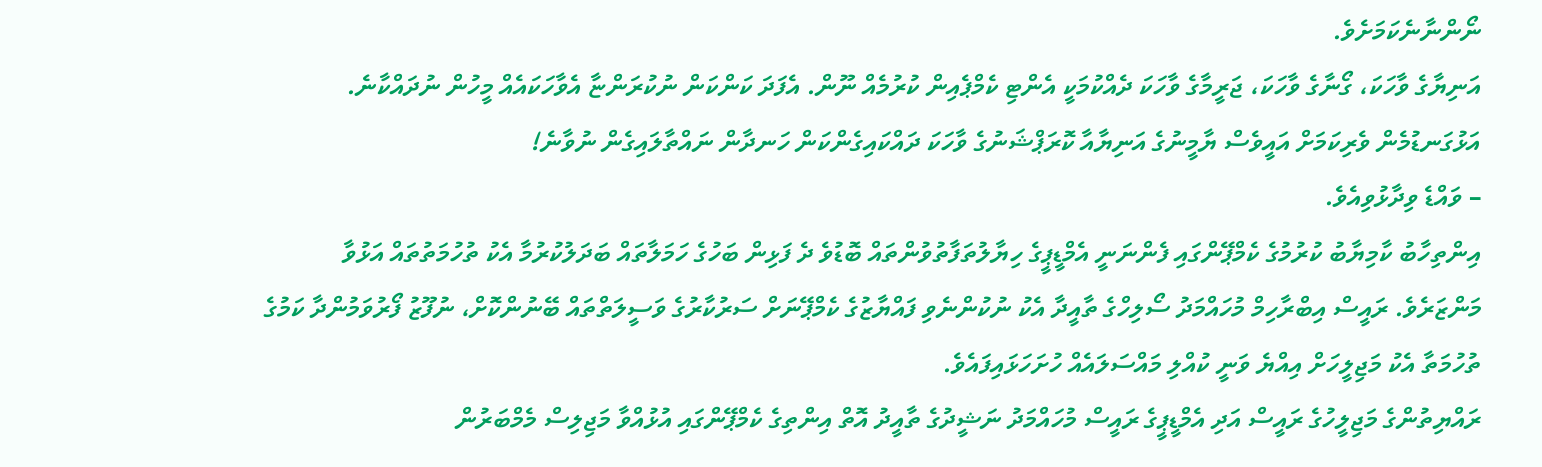ނޯންނާނެކަމަށެވެ.
އަނިޔާގެ ވާހަކަ، ގޯނާގެ ވާހަކަ، ޖަރީމާގެ ވާހަކަ ދެއްކުމަކީ އެންޓި ކެމްޕެއިން ކުރުމެއް ނޫން. އެފަދަ ކަންކަން ނުކުރަންޏާ އެވާހަކައެއް މީހުން ނުދައްކާނެ. އަޅުގަނޑުމެން ވެރިކަމަށް އައީވެސް ޔާމީނުގެ އަނިޔާއާ ކޮރަޕްޝަނުގެ ވާހަކަ ދައްކައިގެންކަން ހަނދާން ނައްތާލައިގެން ނުވާނެ!
– ވައްޑެ ވިދާޅުވިއެވެ.
އިންތިހާބު ކާމިޔާބު ކުރުމުގެ ކެމްޕޭންގައި ފެންނަނީ އެމްޑީޕީގެ ހިޔާލުތަފާތުވުންތައް ބޮޑުވެ ދެ ފަޅިން ބަހުގެ ހަމަލާތައް ބަދަލުކުރުމާ އެކު ތުހުމަތުތައް އަޅުވާ މަންޒަރެވެ. ރައީސް އިބްރާހިމް މުހައްމަދު ސޯލިހްގެ ތާއީދާ އެކު ނުކުންނެވި ފައްޔާޒުގެ ކެމްޕޭނަށް ސަރުކާރުގެ ވަސީލަތްތައް ބޭނުންކޮށް، ނުފޫޒު ފޯރުވަމުންދާ ކަމުގެ ތުހުމަތާ އެކު މަޖިލީހަށް އިއްޔެ ވަނީ ކުއްލި މައްސަލައެއް ހުށަހަޅައިފައެވެ.
ރައްޔިތުންގެ މަޖިލީހުގެ ރައީސް އަދި އެމްޑީޕީގެ ރައީސް މުހައްމަދު ނަޝީދުގެ ތާއީދު އޮތް އިންތިގެ ކެމްޕޭންގައި އުޅުއްވާ މަޖިލިސް މެމްބަރުން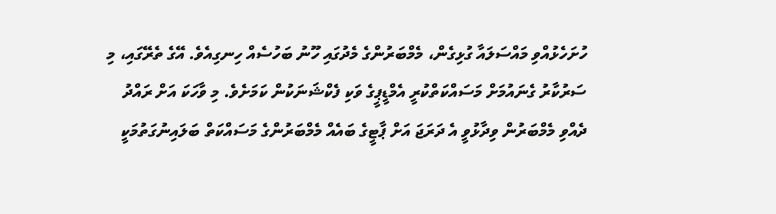ހުށަހެޅުއްވި މައްސަލައާ ގުޅިގެން، މެމްބަރުންގެ މެދުގައި ހޫނު ބަހުސެއް ހިނގިއެވެ. އޭގެ ތެރޭގައި، މި ސަރުކާރު ގެނައުމަށް މަސައްކަތްކުރީ އެމްޑީޕީގެ ވަކި ފެކްޝަނަކުން ކަމަށެވެ. މި ވާހަކަ އަށް ރައްދު ދެއްވި މެމްބަރުން ވިދާޅުވީ އެ ދަރަޖަ އަށް ޕާޓީގެ ބައެއް މެމްބަރުންގެ މަސައްކަތް ބަލައިނުގަތުމަކީ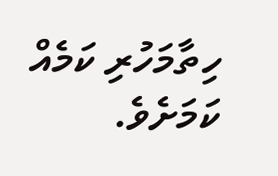ހިތާމަހުރި ކަމެއް ކަމަށެވެ.